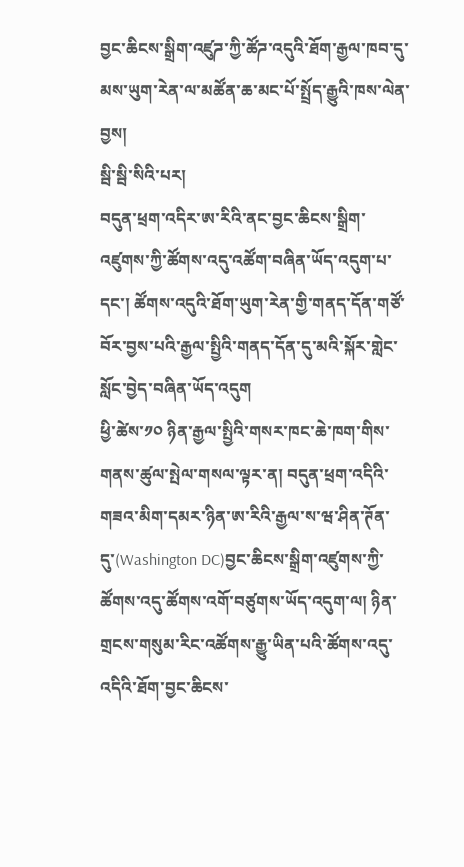བྱང་ཆིངས་སྒྲིག་འཛུཌ་ཀྱི་ཚོཌ་འདུའི་ཐོག་རྒྱལ་ཁབ་དུ་མས་ཡུག་རེན་ལ་མཚོན་ཆ་མང་པོ་སྤྲོད་རྒྱུའི་ཁས་ལེན་བྱས།
སྦི་སྦི་སིའི་པར།
བདུན་ཕྲག་འདིར་ཨ་རིའི་ནང་བྱང་ཆིངས་སྒྲིག་འཛུགས་ཀྱི་ཚོགས་འདུ་འཚོག་བཞིན་ཡོད་འདུག་པ་དང་། ཚོགས་འདུའི་ཐོག་ཡུག་རེན་གྱི་གནད་དོན་གཙོ་བོར་བྱས་པའི་རྒྱལ་སྤྱིའི་གནད་དོན་དུ་མའི་སྐོར་གླེང་སློང་བྱེད་བཞིན་ཡོད་འདུག
ཕྱི་ཚེས་༡༠ ཉིན་རྒྱལ་སྤྱིའི་གསར་ཁང་ཆེ་ཁག་གིས་གནས་ཚུལ་སྤེལ་གསལ་ལྟར་ན། བདུན་ཕྲག་འདིའི་གཟའ་མིག་དམར་ཉིན་ཨ་རིའི་རྒྱལ་ས་ཝ་ཤིན་ཊོན་དུ་(Washington DC)བྱང་ཆིངས་སྒྲིག་འཛུགས་ཀྱི་ཚོགས་འདུ་ཚོགས་འགོ་བཙུགས་ཡོད་འདུག་ལ། ཉིན་གྲངས་གསུམ་རིང་འཚོགས་རྒྱུ་ཡིན་པའི་ཚོགས་འདུ་འདིའི་ཐོག་བྱང་ཆིངས་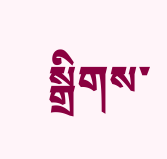སྒྲིགས་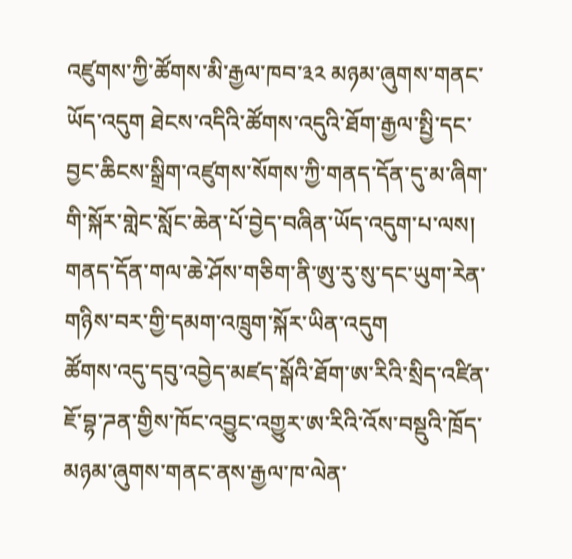འཛུགས་ཀྱི་ཚོགས་མི་རྒྱལ་ཁབ་༣༢ མཉམ་ཞུགས་གནང་ཡོད་འདུག ཐེངས་འདིའི་ཚོགས་འདུའི་ཐོག་རྒྱལ་སྤྱི་དང་བྱང་ཆིངས་སྒྲིག་འཛུགས་སོགས་ཀྱི་གནད་དོན་དུ་མ་ཞིག་གི་སྐོར་གླེང་སློང་ཆེན་པོ་བྱེད་བཞིན་ཡོད་འདུག་པ་ལས།  གནད་དོན་གལ་ཆེ་ཤོས་གཅིག་ནི་ཨུ་རུ་སུ་དང་ཡུག་རེན་གཉིས་བར་གྱི་དམག་འཁྲུག་སྐོར་ཡིན་འདུག
ཚོགས་འདུ་དབུ་འབྱེད་མཛད་སྒོའི་ཐོག་ཨ་རིའི་སྲིད་འཛིན་ཇོ་བྷ་ཌན་གྱིས་ཁོང་འབྱུང་འགྱུར་ཨ་རིའི་འོས་བསྡུའི་ཁྲོད་མཉམ་ཞུགས་གནང་ནས་རྒྱལ་ཁ་ལེན་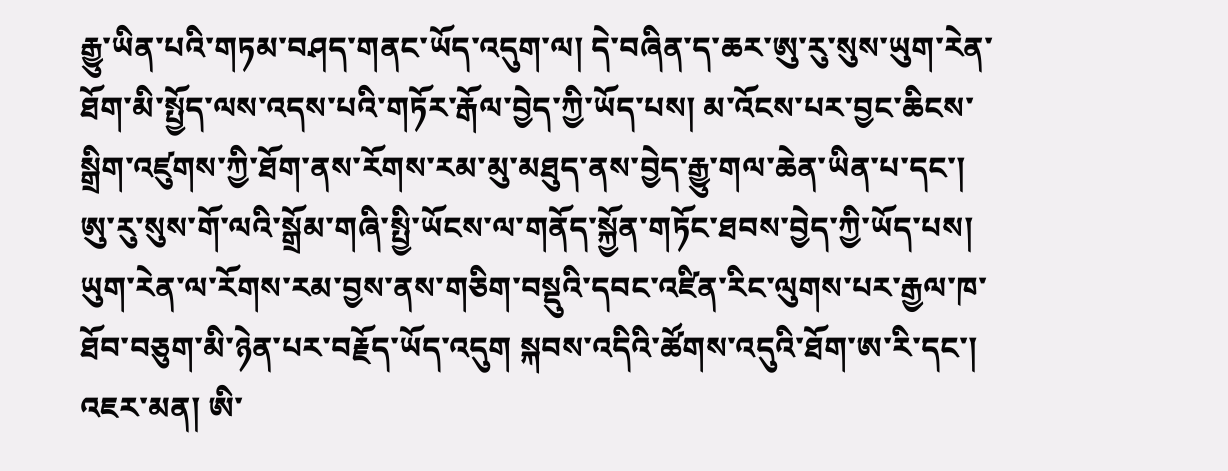རྒྱུ་ཡིན་པའི་གཏམ་བཤད་གནང་ཡོད་འདུག་ལ། དེ་བཞིན་ད་ཆར་ཨུ་རུ་སུས་ཡུག་རེན་ཐོག་མི་སྤྱོད་ལས་འདས་པའི་གཏོར་རྒོལ་བྱེད་ཀྱི་ཡོད་པས། མ་འོངས་པར་བྱང་ཆིངས་སྒྲིག་འཛུགས་ཀྱི་ཐོག་ནས་རོགས་རམ་མུ་མཐུད་ནས་བྱེད་རྒྱུ་གལ་ཆེན་ཡིན་པ་དང་། ཨུ་རུ་སུས་གོ་ལའི་སྒྲོམ་གཞི་སྤྱི་ཡོངས་ལ་གནོད་སྐྱོན་གཏོང་ཐབས་བྱེད་ཀྱི་ཡོད་པས།  ཡུག་རེན་ལ་རོགས་རམ་བྱས་ནས་གཅིག་བསྡུའི་དབང་འཛིན་རིང་ལུགས་པར་རྒྱལ་ཁ་ཐོབ་བཅུག་མི་ཉེན་པར་བརྗོད་ཡོད་འདུག སྐབས་འདིའི་ཚོགས་འདུའི་ཐོག་ཨ་རི་དང་། འཇར་མན། ཨི་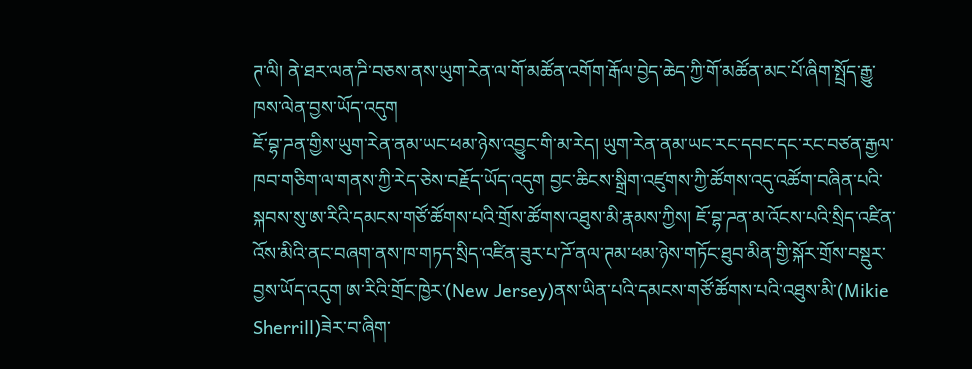ཊ་ལི། ནེ་ཐར་ལན་ཌི་བཅས་ནས་ཡུག་རེན་ལ་གོ་མཚོན་འགོག་རྒོལ་བྱེད་ཆེད་ཀྱི་གོ་མཚོན་མང་པོ་ཞིག་སྤྲོད་རྒྱུ་ཁས་ལེན་བྱས་ཡོད་འདུག
ཇོ་བྷ་ཌན་གྱིས་ཡུག་རེན་ནམ་ཡང་ཕམ་ཉེས་འབྱུང་གི་མ་རེད། ཡུག་རེན་ནམ་ཡང་རང་དབང་དང་རང་བཙན་རྒྱལ་ཁབ་གཅིག་ལ་གནས་ཀྱི་རེད་ཅེས་བརྗོད་ཡོད་འདུག བྱང་ཆིངས་སྒྲིག་འཛུགས་ཀྱི་ཚོགས་འདུ་འཚོག་བཞིན་པའི་སྐབས་སུ་ཨ་རིའི་དམངས་གཙོ་ཚོགས་པའི་གྲོས་ཚོགས་འཐུས་མི་རྣམས་ཀྱིས། ཇོ་བྷ་ཌན་མ་འོངས་པའི་སྲིད་འཛིན་འོས་མིའི་ནང་བཞག་ནས་ཁ་གཏད་སྲིད་འཛིན་ཟུར་པ་ཌོ་ནལ་ཊམ་ཕམ་ཉེས་གཏོང་ཐུབ་མིན་གྱི་སྐོར་གྲོས་བསྡུར་བྱས་ཡོད་འདུག ཨ་རིའི་གྲོང་ཁྱེར་(New Jersey)ནས་ཡིན་པའི་དམངས་གཙོ་ཚོགས་པའི་འཐུས་མི་(Mikie Sherrill)ཟེར་བ་ཞིག་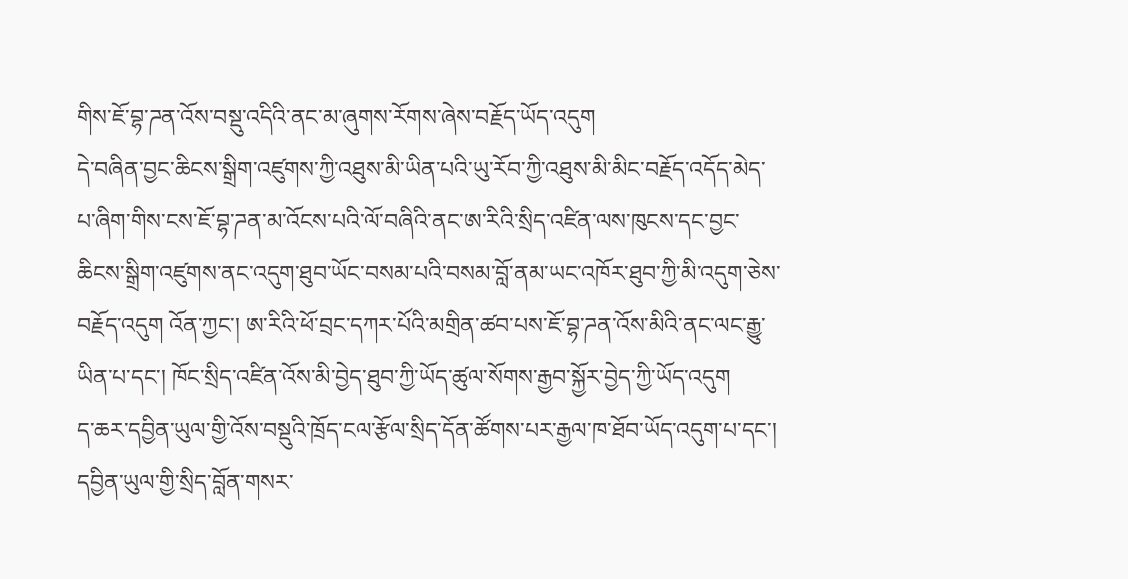གིས་ཇོ་བྷ་ཌན་འོས་བསྡུ་འདིའི་ནང་མ་ཞུགས་རོགས་ཞེས་བརྗོད་ཡོད་འདུག
དེ་བཞིན་བྱང་ཆིངས་སྒྲིག་འཛུགས་ཀྱི་འཐུས་མི་ཡིན་པའི་ཡུ་རོབ་ཀྱི་འཐུས་མི་མིང་བརྗོད་འདོད་མེད་པ་ཞིག་གིས་ངས་ཇོ་བྷ་ཌན་མ་འོངས་པའི་ལོ་བཞིའི་ནང་ཨ་རིའི་སྲིད་འཛིན་ལས་ཁུངས་དང་བྱང་ཆིངས་སྒྲིག་འཛུགས་ནང་འདུག་ཐུབ་ཡོང་བསམ་པའི་བསམ་བློ་ནམ་ཡང་འཁོར་ཐུབ་ཀྱི་མི་འདུག་ཅེས་བརྗོད་འདུག འོན་ཀྱང་། ཨ་རིའི་ཕོ་བྲང་དཀར་པོའི་མགྲིན་ཚབ་པས་ཇོ་བྷ་ཌན་འོས་མིའི་ནང་ལང་རྒྱུ་ཡིན་པ་དང་། ཁོང་སྲིད་འཛིན་འོས་མི་བྱེད་ཐུབ་ཀྱི་ཡོད་ཚུལ་སོགས་རྒྱབ་སྐྱོར་བྱེད་ཀྱི་ཡོད་འདུག
ད་ཆར་དབྱིན་ཡུལ་གྱི་འོས་བསྡུའི་ཁྲོད་ངལ་རྩོལ་སྲིད་དོན་ཚོགས་པར་རྒྱལ་ཁ་ཐོབ་ཡོད་འདུག་པ་དང་། དབྱིན་ཡུལ་གྱི་སྲིད་བློན་གསར་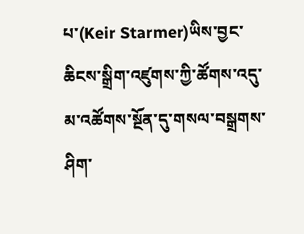པ་(Keir Starmer)ཡིས་བྱང་ཆིངས་སྒྲིག་འཛུགས་ཀྱི་ཚོགས་འདུ་མ་འཚོགས་སྔོན་དུ་གསལ་བསྒྲགས་ཤིག་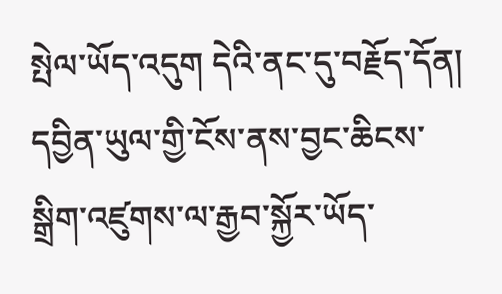སྤེལ་ཡོད་འདུག དེའི་ནང་དུ་བརྗོད་དོན། དབྱིན་ཡུལ་གྱི་ངོས་ནས་བྱང་ཆིངས་སྒྲིག་འཛུགས་ལ་རྒྱབ་སྐྱོར་ཡོད་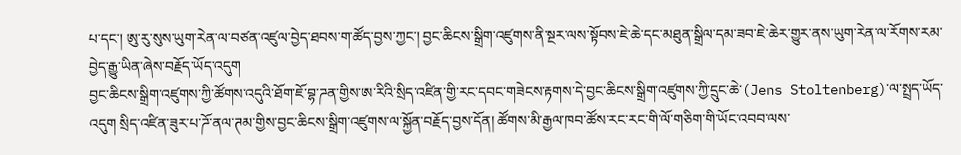པ་དང་། ཨུ་རུ་སུས་ཡུག་རེན་ལ་བཙན་འཛུལ་བྱེད་ཐབས་ག་ཚོད་བྱས་ཀྱང་། བྱང་ཆིངས་སྒྲིག་འཛུགས་ནི་སྔར་ལས་སྟོབས་ཇེ་ཆེ་དང་མཐུན་སྒྲིལ་དམ་ཟབ་ཇེ་ཆེར་གྱུར་ནས་ཡུག་རེན་ལ་རོགས་རམ་བྱེད་རྒྱུ་ཡིན་ཞེས་བརྗོད་ཡོད་འདུག
བྱང་ཆིངས་སྒྲིག་འཛུགས་ཀྱི་ཚོགས་འདུའི་ཐོག་ཇོ་བྷ་ཌན་གྱིས་ཨ་རིའི་སྲིད་འཛིན་གྱི་རང་དབང་གཟེངས་རྟགས་དེ་བྱང་ཆིངས་སྒྲིག་འཛུགས་ཀྱི་དྲུང་ཆེ་(Jens Stoltenberg)་ལ་སྤྲད་ཡོད་འདུག སྲིད་འཛིན་ཟུར་པ་ཌོ་ནལ་ཊམ་གྱིས་བྱང་ཆིངས་སྒྲིག་འཛུགས་ལ་སྐྱོན་བརྗོད་བྱས་དོན། ཚོགས་མི་རྒྱལ་ཁབ་ཚོས་རང་རང་གི་ལོ་གཅིག་གི་ཡོང་འབབ་ལས་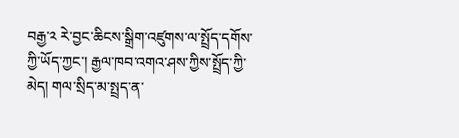བརྒྱ་༢ རེ་བྱང་ཆིངས་སྒྲིག་འཛུགས་ལ་སྤྲོད་དགོས་ཀྱི་ཡོད་ཀྱང་། རྒྱལ་ཁབ་འགའ་ཤས་ཀྱིས་སྤྲོད་ཀྱི་མེད། གལ་སྲིད་མ་སྤྲད་ན་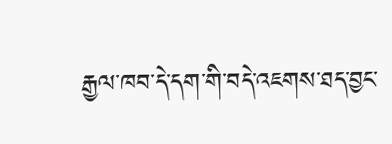རྒྱལ་ཁབ་དེ་དག་གི་བདེ་འཇགས་ཐད་བྱང་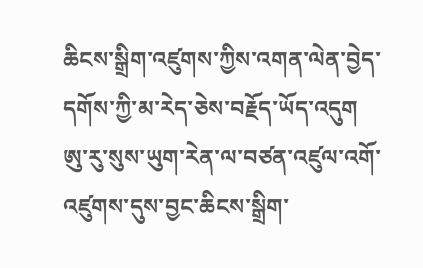ཆིངས་སྒྲིག་འཛུགས་ཀྱིས་འགན་ལེན་བྱེད་དགོས་ཀྱི་མ་རེད་ཅེས་བརྗོད་ཡོད་འདུག ཨུ་རུ་སུས་ཡུག་རེན་ལ་བཙན་འཛུལ་འགོ་འཛུགས་དུས་བྱང་ཆིངས་སྒྲིག་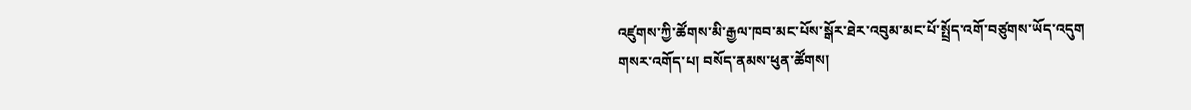འཛུགས་ཀྱི་ཚོགས་མི་རྒྱལ་ཁབ་མང་པོས་སྒོར་ཐེར་འབུམ་མང་པོ་སྤྲོད་འགོ་བཙུགས་ཡོད་འདུག
གསར་འགོད་པ། བསོད་ནམས་ཕུན་ཚོགས།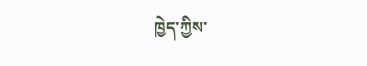ཁྱེད་ཀྱིས་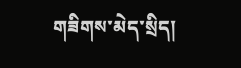གཟིགས་མེད་སྲིད།